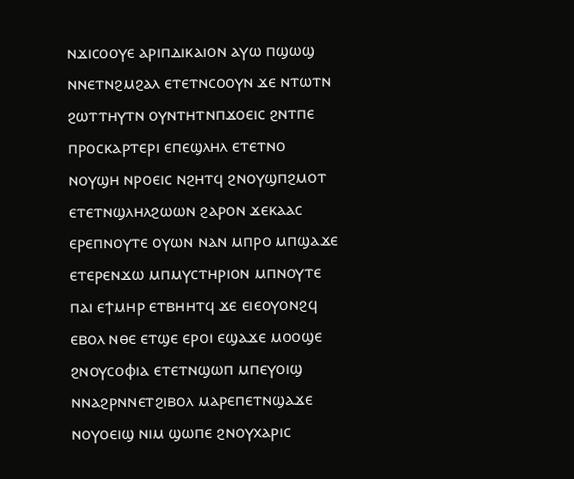ⲛϫⲓⲥⲟⲟⲩⲉ ⲁⲣⲓⲡⲇⲓⲕⲁⲓⲟⲛ ⲁⲩⲱ ⲡϣⲱϣ ⲛⲛⲉⲧⲛϩⲙϩⲁⲗ ⲉⲧⲉⲧⲛⲥⲟⲟⲩⲛ ϫⲉ ⲛⲧⲱⲧⲛ ϩⲱⲧⲧⲏⲩⲧⲛ ⲟⲩⲛⲧⲏⲧⲛⲡϫⲟⲉⲓⲥ ϩⲛⲧⲡⲉ ⲡⲣⲟⲥⲕⲁⲣⲧⲉⲣⲓ ⲉⲡⲉϣⲗⲏⲗ ⲉⲧⲉⲧⲛⲟ ⲛⲟⲩϣⲏ ⲛⲣⲟⲉⲓⲥ ⲛϩⲏⲧϥ ϩⲛⲟⲩϣⲡϩⲙⲟⲧ ⲉⲧⲉⲧⲛϣⲗⲏⲗϩⲱⲱⲛ ϩⲁⲣⲟⲛ ϫⲉⲕⲁⲁⲥ ⲉⲣⲉⲡⲛⲟⲩⲧⲉ ⲟⲩⲱⲛ ⲛⲁⲛ ⲙⲡⲣⲟ ⲙⲡϣⲁϫⲉ ⲉⲧⲉⲣⲉⲛϫⲱ ⲙⲡⲙⲩⲥⲧⲏⲣⲓⲟⲛ ⲙⲡⲛⲟⲩⲧⲉ ⲡⲁⲓ ⲉϯⲙⲏⲣ ⲉⲧⲃⲏⲏⲧϥ ϫⲉ ⲉⲓⲉⲟⲩⲟⲛϩϥ ⲉⲃⲟⲗ ⲛⲑⲉ ⲉⲧϣⲉ ⲉⲣⲟⲓ ⲉϣⲁϫⲉ ⲙⲟⲟϣⲉ ϩⲛⲟⲩⲥⲟⲫⲓⲁ ⲉⲧⲉⲧⲛϣⲱⲡ ⲙⲡⲉⲩⲟⲓϣ ⲛⲛⲁϩⲣⲛⲛⲉⲧϩⲓⲃⲟⲗ ⲙⲁⲣⲉⲡⲉⲧⲛϣⲁϫⲉ ⲛⲟⲩⲟⲉⲓϣ ⲛⲓⲙ ϣⲱⲡⲉ ϩⲛⲟⲩⲭⲁⲣⲓⲥ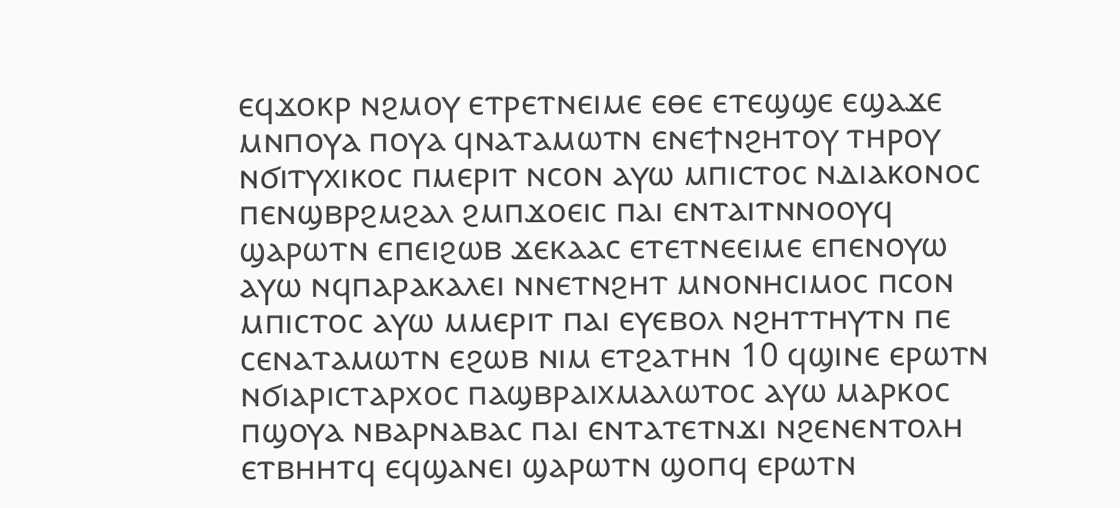ⲉϥϫⲟⲕⲣ ⲛϩⲙⲟⲩ ⲉⲧⲣⲉⲧⲛⲉⲓⲙⲉ ⲉⲑⲉ ⲉⲧⲉϣϣⲉ ⲉϣⲁϫⲉ ⲙⲛⲡⲟⲩⲁ ⲡⲟⲩⲁ ϥⲛⲁⲧⲁⲙⲱⲧⲛ ⲉⲛⲉϯⲛϩⲏⲧⲟⲩ ⲧⲏⲣⲟⲩ ⲛϭⲓⲧⲩⲭⲓⲕⲟⲥ ⲡⲙⲉⲣⲓⲧ ⲛⲥⲟⲛ ⲁⲩⲱ ⲙⲡⲓⲥⲧⲟⲥ ⲛⲇⲓⲁⲕⲟⲛⲟⲥ ⲡⲉⲛϣⲃⲣϩⲙϩⲁⲗ ϩⲙⲡϫⲟⲉⲓⲥ ⲡⲁⲓ ⲉⲛⲧⲁⲓⲧⲛⲛⲟⲟⲩϥ ϣⲁⲣⲱⲧⲛ ⲉⲡⲉⲓϩⲱⲃ ϫⲉⲕⲁⲁⲥ ⲉⲧⲉⲧⲛⲉⲉⲓⲙⲉ ⲉⲡⲉⲛⲟⲩⲱ ⲁⲩⲱ ⲛϥⲡⲁⲣⲁⲕⲁⲗⲉⲓ ⲛⲛⲉⲧⲛϩⲏⲧ ⲙⲛⲟⲛⲏⲥⲓⲙⲟⲥ ⲡⲥⲟⲛ ⲙⲡⲓⲥⲧⲟⲥ ⲁⲩⲱ ⲙⲙⲉⲣⲓⲧ ⲡⲁⲓ ⲉⲩⲉⲃⲟⲗ ⲛϩⲏⲧⲧⲏⲩⲧⲛ ⲡⲉ ⲥⲉⲛⲁⲧⲁⲙⲱⲧⲛ ⲉϩⲱⲃ ⲛⲓⲙ ⲉⲧϩⲁⲧⲏⲛ 10 ϥϣⲓⲛⲉ ⲉⲣⲱⲧⲛ ⲛϭⲓⲁⲣⲓⲥⲧⲁⲣⲭⲟⲥ ⲡⲁϣⲃⲣⲁⲓⲭⲙⲁⲗⲱⲧⲟⲥ ⲁⲩⲱ ⲙⲁⲣⲕⲟⲥ ⲡϣⲟⲩⲁ ⲛⲃⲁⲣⲛⲁⲃⲁⲥ ⲡⲁⲓ ⲉⲛⲧⲁⲧⲉⲧⲛϫⲓ ⲛϩⲉⲛⲉⲛⲧⲟⲗⲏ ⲉⲧⲃⲏⲏⲧϥ ⲉϥϣⲁⲛⲉⲓ ϣⲁⲣⲱⲧⲛ ϣⲟⲡϥ ⲉⲣⲱⲧⲛ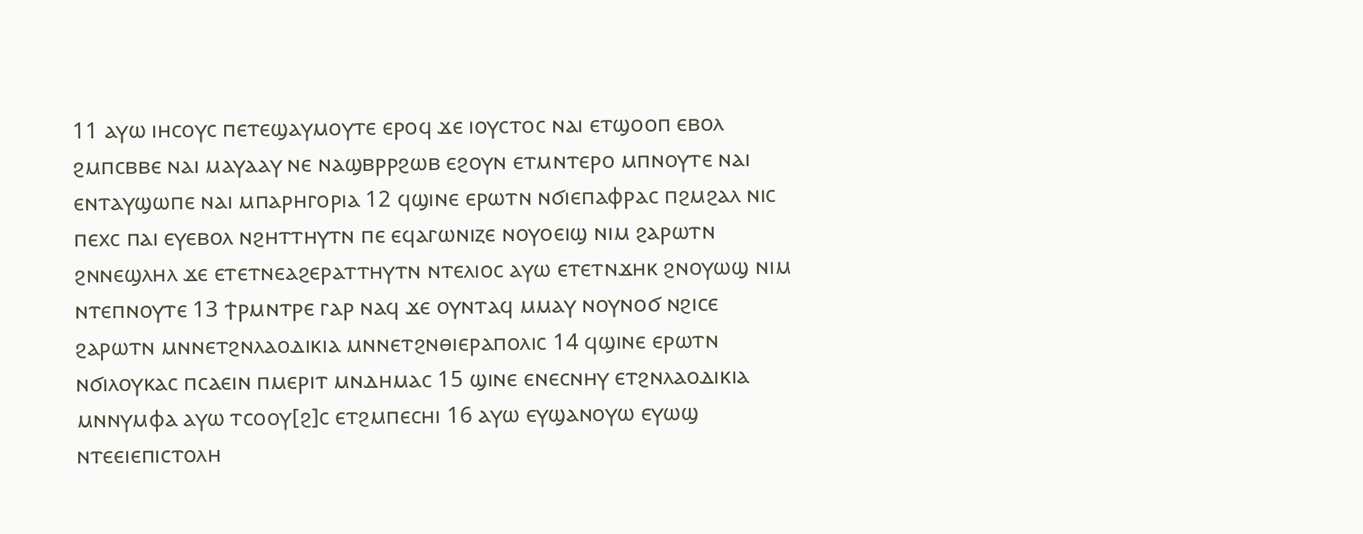11 ⲁⲩⲱ ⲓⲏⲥⲟⲩⲥ ⲡⲉⲧⲉϣⲁⲩⲙⲟⲩⲧⲉ ⲉⲣⲟϥ ϫⲉ ⲓⲟⲩⲥⲧⲟⲥ ⲛⲁⲓ ⲉⲧϣⲟⲟⲡ ⲉⲃⲟⲗ ϩⲙⲡⲥⲃⲃⲉ ⲛⲁⲓ ⲙⲁⲩⲁⲁⲩ ⲛⲉ ⲛⲁϣⲃⲣⲣϩⲱⲃ ⲉϩⲟⲩⲛ ⲉⲧⲙⲛⲧⲉⲣⲟ ⲙⲡⲛⲟⲩⲧⲉ ⲛⲁⲓ ⲉⲛⲧⲁⲩϣⲱⲡⲉ ⲛⲁⲓ ⲙⲡⲁⲣⲏⲅⲟⲣⲓⲁ 12 ϥϣⲓⲛⲉ ⲉⲣⲱⲧⲛ ⲛϭⲓⲉⲡⲁⲫⲣⲁⲥ ⲡϩⲙϩⲁⲗ ⲛⲓⲥ ⲡⲉⲭⲥ ⲡⲁⲓ ⲉⲩⲉⲃⲟⲗ ⲛϩⲏⲧⲧⲏⲩⲧⲛ ⲡⲉ ⲉϥⲁⲅⲱⲛⲓⲍⲉ ⲛⲟⲩⲟⲉⲓϣ ⲛⲓⲙ ϩⲁⲣⲱⲧⲛ ϩⲛⲛⲉϣⲗⲏⲗ ϫⲉ ⲉⲧⲉⲧⲛⲉⲁϩⲉⲣⲁⲧⲧⲏⲩⲧⲛ ⲛⲧⲉⲗⲓⲟⲥ ⲁⲩⲱ ⲉⲧⲉⲧⲛϫⲏⲕ ϩⲛⲟⲩⲱϣ ⲛⲓⲙ ⲛⲧⲉⲡⲛⲟⲩⲧⲉ 13 ϯⲣⲙⲛⲧⲣⲉ ⲅⲁⲣ ⲛⲁϥ ϫⲉ ⲟⲩⲛⲧⲁϥ ⲙⲙⲁⲩ ⲛⲟⲩⲛⲟϭ ⲛϩⲓⲥⲉ ϩⲁⲣⲱⲧⲛ ⲙⲛⲛⲉⲧϩⲛⲗⲁⲟⲇⲓⲕⲓⲁ ⲙⲛⲛⲉⲧϩⲛⲑⲓⲉⲣⲁⲡⲟⲗⲓⲥ 14 ϥϣⲓⲛⲉ ⲉⲣⲱⲧⲛ ⲛϭⲓⲗⲟⲩⲕⲁⲥ ⲡⲥⲁⲉⲓⲛ ⲡⲙⲉⲣⲓⲧ ⲙⲛⲇⲏⲙⲁⲥ 15 ϣⲓⲛⲉ ⲉⲛⲉⲥⲛⲏⲩ ⲉⲧϩⲛⲗⲁⲟⲇⲓⲕⲓⲁ ⲙⲛⲛⲩⲙⲫⲁ ⲁⲩⲱ ⲧⲥⲟⲟⲩ[ϩ]ⲥ ⲉⲧϩⲙⲡⲉⲥⲏⲓ 16 ⲁⲩⲱ ⲉⲩϣⲁⲛⲟⲩⲱ ⲉⲩⲱϣ ⲛⲧⲉⲉⲓⲉⲡⲓⲥⲧⲟⲗⲏ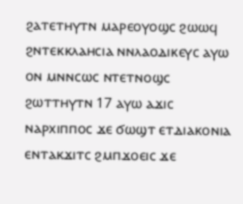ϩⲁⲧⲉⲧⲏⲩⲧⲛ ⲙⲁⲣⲉⲟⲩⲟϣⲥ ϩⲱⲱϥ ϩⲛⲧⲉⲕⲕⲗⲁⲏⲥⲓⲁ ⲛⲛⲗⲁⲟⲇⲓⲕⲉⲩⲥ ⲁⲩⲱ ⲟⲛ ⲙⲛⲛⲥⲱⲥ ⲛⲧⲉⲧⲛⲟϣⲥ ϩⲱⲧⲧⲏⲩⲧⲛ 17 ⲁⲩⲱ ⲁϫⲓⲥ ⲛⲁⲣⲭⲓⲡⲡⲟⲥ ϫⲉ ϭⲱϣⲧ ⲉⲧⲇⲓⲁⲕⲟⲛⲓⲁ ⲉⲛⲧⲁⲕϫⲓⲧⲥ ϩⲙⲡϫⲟⲉⲓⲥ ϫⲉ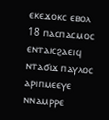ⲉⲕⲉϫⲟⲕⲥ ⲉⲃⲟⲗ 18 ⲡⲁⲥⲡⲁⲥⲙⲟⲥ ⲉⲛⲧⲁⲓⲥϩⲁⲉⲓϥ ⲛⲧⲁϭⲓϫ ⲡⲁⲩⲗⲟⲥ ⲁⲣⲓⲡⲙⲉⲉⲩⲉ ⲛⲛⲁⲙⲣⲣⲉ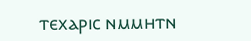ⲧⲉⲭⲁⲣⲓⲥ ⲛⲙⲙⲏⲧⲛ